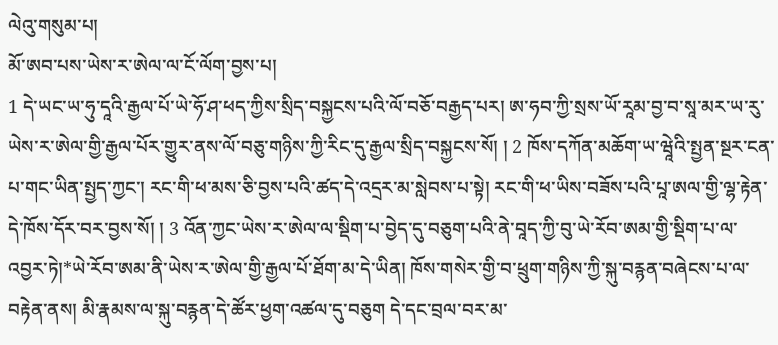ལེའུ་གསུམ་པ།
མོ་ཨབ་པས་ཡེས་ར་ཨེལ་ལ་ངོ་ལོག་བྱས་པ།
1 དེ་ཡང་ཡ་ཧུ་དཱའི་རྒྱལ་པོ་ཡེ་ཧོ་ཤ་ཕད་ཀྱིས་སྲིད་བསྐྱངས་པའི་ལོ་བཅོ་བརྒྱད་པར། ཨ་ཧབ་ཀྱི་སྲས་ཡོ་རཱམ་བྱ་བ་སཱ་མར་ཡ་རུ་ཡེས་ར་ཨེལ་གྱི་རྒྱལ་པོར་གྱུར་ནས་ལོ་བཅུ་གཉིས་ཀྱི་རིང་དུ་རྒྱལ་སྲིད་བསྐྱངས་སོ། ། 2 ཁོས་དཀོན་མཆོག་ཡ་ཝཱེའི་སྤྱན་སྔར་ངན་པ་གང་ཡིན་སྤྱད་ཀྱང་། རང་གི་ཕ་མས་ཅི་བྱས་པའི་ཚད་དེ་འདྲར་མ་སླེབས་པ་སྟེ། རང་གི་ཕ་ཡིས་བཟོས་པའི་པཱ་ཨལ་གྱི་ལྷ་རྟེན་དེ་ཁོས་དོར་བར་བྱས་སོ། ། 3 འོན་ཀྱང་ཡེས་ར་ཨེལ་ལ་སྡིག་པ་བྱེད་དུ་བཅུག་པའི་ནེ་བཱད་ཀྱི་བུ་ཡེ་རོབ་ཨམ་གྱི་སྡིག་པ་ལ་འབྱར་ཏེ།*ཡེ་རོབ་ཨམ་ནི་ཡེས་ར་ཨེལ་གྱི་རྒྱལ་པོ་ཐོག་མ་དེ་ཡིན། ཁོས་གསེར་གྱི་བ་ཕྲུག་གཉིས་ཀྱི་སྐུ་བརྙན་བཞེངས་པ་ལ་བརྟེན་ནས། མི་རྣམས་ལ་སྐུ་བརྙན་དེ་ཚོར་ཕྱག་འཚལ་དུ་བཅུག དེ་དང་བྲལ་བར་མ་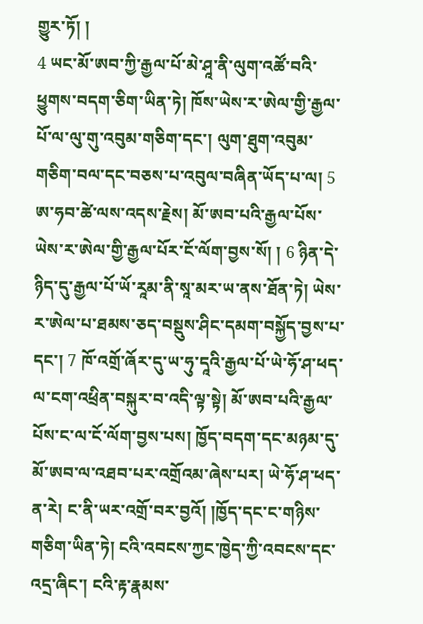གྱུར་ཏོ། །
4 ཡང་མོ་ཨབ་ཀྱི་རྒྱལ་པོ་མེ་ཤཱ་ནི་ལུག་འཚོ་བའི་ཕྱུགས་བདག་ཅིག་ཡིན་ཏེ། ཁོས་ཡེས་ར་ཨེལ་གྱི་རྒྱལ་པོ་ལ་ལུ་གུ་འབུམ་གཅིག་དང་། ལུག་ཐུག་འབུམ་གཅིག་བལ་དང་བཅས་པ་འབུལ་བཞིན་ཡོད་པ་ལ། 5 ཨ་ཧབ་ཚེ་ལས་འདས་རྗེས། མོ་ཨབ་པའི་རྒྱལ་པོས་ཡེས་ར་ཨེལ་གྱི་རྒྱལ་པོར་ངོ་ལོག་བྱས་སོ། ། 6 ཉིན་དེ་ཉིད་དུ་རྒྱལ་པོ་ཡོ་རཱམ་ནི་སཱ་མར་ཡ་ནས་ཐོན་ཏེ། ཡེས་ར་ཨེལ་པ་ཐམས་ཅད་བསྡུས་ཤིང་དམག་བསྐྱོད་བྱས་པ་དང་། 7 ཁོ་འགྲོ་ཞོར་དུ་ཡ་ཧུ་དཱའི་རྒྱལ་པོ་ཡེ་ཧོ་ཤ་ཕད་ལ་ངག་འཕྲིན་བསྐུར་བ་འདི་ལྟ་སྟེ། མོ་ཨབ་པའི་རྒྱལ་པོས་ང་ལ་ངོ་ལོག་བྱས་པས། ཁྱོད་བདག་དང་མཉམ་དུ་མོ་ཨབ་ལ་འཐབ་པར་འགྲོའམ་ཞེས་པར། ཡེ་ཧོ་ཤ་ཕད་ན་རེ། ང་ནི་ཡར་འགྲོ་བར་བྱའོ། །ཁྱོད་དང་ང་གཉིས་གཅིག་ཡིན་ཏེ། ངའི་འབངས་ཀྱང་ཁྱེད་ཀྱི་འབངས་དང་འདྲ་ཞིང་། ངའི་རྟ་རྣམས་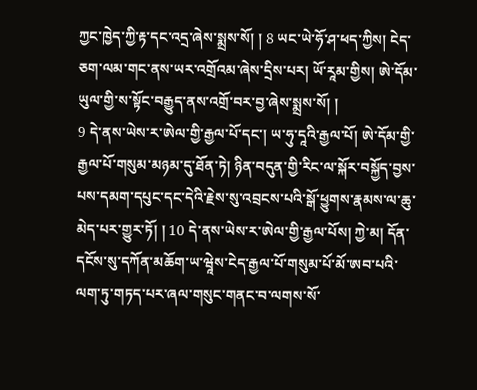ཀྱང་ཁྱེད་ཀྱི་རྟ་དང་འདྲ་ཞེས་སྨྲས་སོ། ། 8 ཡང་ཡེ་ཧོ་ཤ་ཕད་ཀྱིས། ངེད་ཅག་ལམ་གང་ནས་ཡར་འགྲོའམ་ཞེས་དྲིས་པར། ཡོ་རཱམ་གྱིས། ཨེ་དོམ་ཡུལ་གྱི་ས་སྟོང་བརྒྱུད་ནས་འགྲོ་བར་བྱ་ཞེས་སྨྲས་སོ། །
9 དེ་ནས་ཡེས་ར་ཨེལ་གྱི་རྒྱལ་པོ་དང་། ཡ་ཧུ་དཱའི་རྒྱལ་པོ། ཨེ་དོམ་གྱི་རྒྱལ་པོ་གསུམ་མཉམ་དུ་ཐོན་ཏེ། ཉིན་བདུན་གྱི་རིང་ལ་སྐོར་བསྐྱོད་བྱས་པས་དམག་དཔུང་དང་དེའི་རྗེས་སུ་འབྲངས་པའི་སྒོ་ཕྱུགས་རྣམས་ལ་ཆུ་མེད་པར་གྱུར་ཏོ། ། 10 དེ་ནས་ཡེས་ར་ཨེལ་གྱི་རྒྱལ་པོས། ཀྱེ་མ། དོན་དངོས་སུ་དཀོན་མཆོག་ཡ་ཝཱེས་ངེད་རྒྱལ་པོ་གསུམ་པོ་མོ་ཨབ་པའི་ལག་ཏུ་གཏད་པར་ཞལ་གསུང་གནང་བ་ལགས་སོ་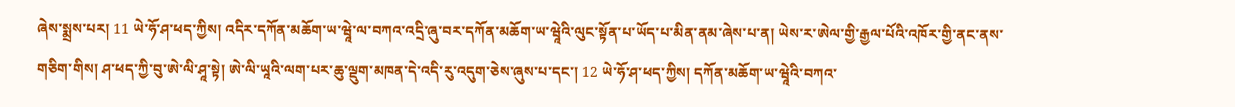ཞེས་སྨྲས་པར། 11 ཡེ་ཧོ་ཤ་ཕད་ཀྱིས། འདིར་དཀོན་མཆོག་ཡ་ཝཱེ་ལ་བཀའ་འདྲི་ཞུ་བར་དཀོན་མཆོག་ཡ་ཝཱེའི་ལུང་སྟོན་པ་ཡོད་པ་མིན་ནམ་ཞེས་པ་ན། ཡེས་ར་ཨེལ་གྱི་རྒྱལ་པོའི་འཁོར་གྱི་ནང་ནས་གཅིག་གིས། ཤ་ཕད་ཀྱི་བུ་ཨེ་ལི་ཤཱ་སྟེ། ཨེ་ལི་ཡཱའི་ལག་པར་ཆུ་ལྡུག་མཁན་དེ་འདི་རུ་འདུག་ཅེས་ཞུས་པ་དང་། 12 ཡེ་ཧོ་ཤ་ཕད་ཀྱིས། དཀོན་མཆོག་ཡ་ཝཱེའི་བཀའ་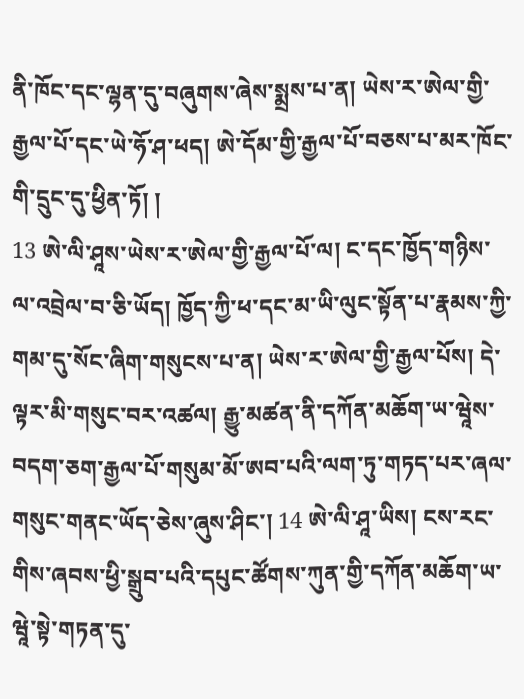ནི་ཁོང་དང་ལྷན་དུ་བཞུགས་ཞེས་སྨྲས་པ་ན། ཡེས་ར་ཨེལ་གྱི་རྒྱལ་པོ་དང་ཡེ་ཧོ་ཤ་ཕད། ཨེ་དོམ་གྱི་རྒྱལ་པོ་བཅས་པ་མར་ཁོང་གི་དྲུང་དུ་ཕྱིན་ཏོ། །
13 ཨེ་ལི་ཤཱས་ཡེས་ར་ཨེལ་གྱི་རྒྱལ་པོ་ལ། ང་དང་ཁྱོད་གཉིས་ལ་འབྲེལ་བ་ཅི་ཡོད། ཁྱོད་ཀྱི་ཕ་དང་མ་ཡི་ལུང་སྟོན་པ་རྣམས་ཀྱི་གམ་དུ་སོང་ཞིག་གསུངས་པ་ན། ཡེས་ར་ཨེལ་གྱི་རྒྱལ་པོས། དེ་ལྟར་མི་གསུང་བར་འཚལ། རྒྱུ་མཚན་ནི་དཀོན་མཆོག་ཡ་ཝཱེས་བདག་ཅག་རྒྱལ་པོ་གསུམ་མོ་ཨབ་པའི་ལག་ཏུ་གཏད་པར་ཞལ་གསུང་གནང་ཡོད་ཅེས་ཞུས་ཤིང་། 14 ཨེ་ལི་ཤཱ་ཡིས། ངས་རང་གིས་ཞབས་ཕྱི་སྒྲུབ་པའི་དཔུང་ཚོགས་ཀུན་གྱི་དཀོན་མཆོག་ཡ་ཝཱེ་སྟེ་གཏན་དུ་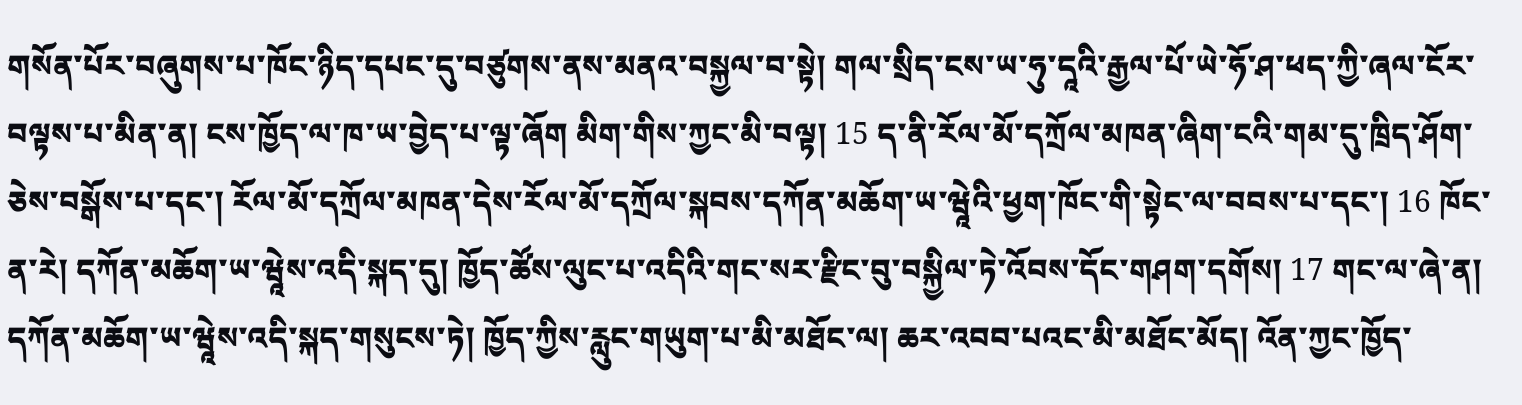གསོན་པོར་བཞུགས་པ་ཁོང་ཉིད་དཔང་དུ་བཙུགས་ནས་མནའ་བསྐྱལ་བ་སྟེ། གལ་སྲིད་ངས་ཡ་ཧུ་དཱའི་རྒྱལ་པོ་ཡེ་ཧོ་ཤ་ཕད་ཀྱི་ཞལ་ངོར་བལྟས་པ་མིན་ན། ངས་ཁྱོད་ལ་ཁ་ཡ་བྱེད་པ་ལྟ་ཞོག མིག་གིས་ཀྱང་མི་བལྟ། 15 ད་ནི་རོལ་མོ་དཀྲོལ་མཁན་ཞིག་ངའི་གམ་དུ་ཁྲིད་ཤོག་ཅེས་བསྒོས་པ་དང་། རོལ་མོ་དཀྲོལ་མཁན་དེས་རོལ་མོ་དཀྲོལ་སྐབས་དཀོན་མཆོག་ཡ་ཝཱེའི་ཕྱག་ཁོང་གི་སྟེང་ལ་བབས་པ་དང་། 16 ཁོང་ན་རེ། དཀོན་མཆོག་ཡ་ཝཱེས་འདི་སྐད་དུ། ཁྱོད་ཚོས་ལུང་པ་འདིའི་གང་སར་རྫིང་བུ་བསྐྱིལ་ཏེ་འོབས་དོང་གཤག་དགོས། 17 གང་ལ་ཞེ་ན། དཀོན་མཆོག་ཡ་ཝཱེས་འདི་སྐད་གསུངས་ཏེ། ཁྱོད་ཀྱིས་རླུང་གཡུག་པ་མི་མཐོང་ལ། ཆར་འབབ་པའང་མི་མཐོང་མོད། འོན་ཀྱང་ཁྱོད་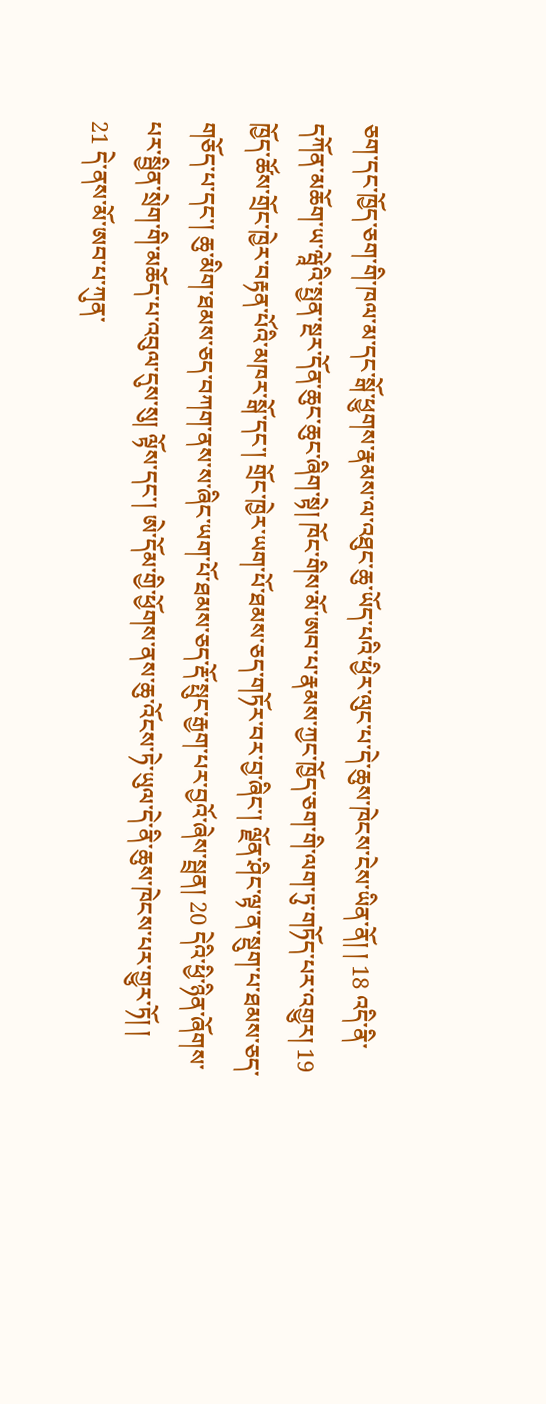ཅག་དང་ཁྱོད་ཅག་གི་ཁལ་མ་དང་སྒོ་ཕྱུགས་རྣམས་ལ་འཐུང་ཆུ་ཡོད་པའི་ཕྱིར་ལུང་པ་དེ་ཆུས་ཁེངས་ངེས་ཡིན་ནོ། ། 18 འདི་ནི་དཀོན་མཆོག་ཡ་ཝཱེའི་སྤྱན་སྔར་དོན་ཆུང་ཆུང་ཞིག་སྟེ། ཁོང་གིས་མོ་ཨབ་པ་རྣམས་ཀྱང་ཁྱོད་ཅག་གི་ལག་ཏུ་གཏོད་པར་འགྱུར། 19 ཁྱོད་ཚོས་གྲོང་ཁྱེར་བརྟན་པོའི་མཁར་སྒོ་དང་། གྲོང་ཁྱེར་ཡག་པོ་ཐམས་ཅད་གཏོར་བར་བྱ་ཞིང་། ལྗོན་ཤིང་ལྟ་ན་སྡུག་པ་ཐམས་ཅད་གཅོད་པ་དང་། ཆུ་མིག་ཐམས་ཅད་བཀག་ནས་ས་ཞིང་ཡག་པོ་ཐམས་ཅད་རྡོ་སྤུང་རྒྱག་པར་བྱའོ་ཞེས་སྦྲན། 20 དེའི་ཕྱི་ཉིན་ཞོགས་པར་སྦྱིན་སྲེག་གི་མཆོད་པ་འབུལ་དུས་སུ། ལྟོས་དང་། ཨེ་དོམ་གྱི་ཕྱོགས་ནས་ཆུ་འོངས་ཏེ་ཡུལ་དེ་ནི་ཆུས་ཁེངས་པར་གྱུར་ཏོ། །
21 དེ་ནས་མོ་ཨབ་པ་ཀུན་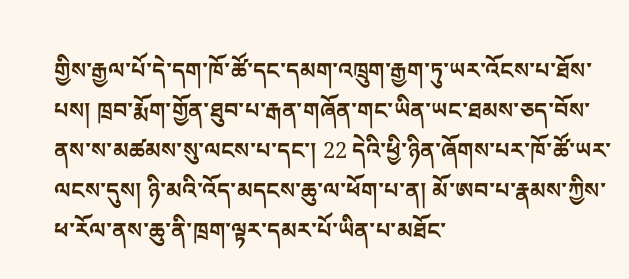གྱིས་རྒྱལ་པོ་དེ་དག་ཁོ་ཚོ་དང་དམག་འཁྲུག་རྒྱག་ཏུ་ཡར་འོངས་པ་ཐོས་པས། ཁྲབ་རྨོག་གྱོན་ཐུབ་པ་རྒན་གཞོན་གང་ཡིན་ཡང་ཐམས་ཅད་བོས་ནས་ས་མཚམས་སུ་ལངས་པ་དང་། 22 དེའི་ཕྱི་ཉིན་ཞོགས་པར་ཁོ་ཚོ་ཡར་ལངས་དུས། ཉི་མའི་འོད་མདངས་ཆུ་ལ་ཕོག་པ་ན། མོ་ཨབ་པ་རྣམས་ཀྱིས་ཕ་རོལ་ནས་ཆུ་ནི་ཁྲག་ལྟར་དམར་པོ་ཡིན་པ་མཐོང་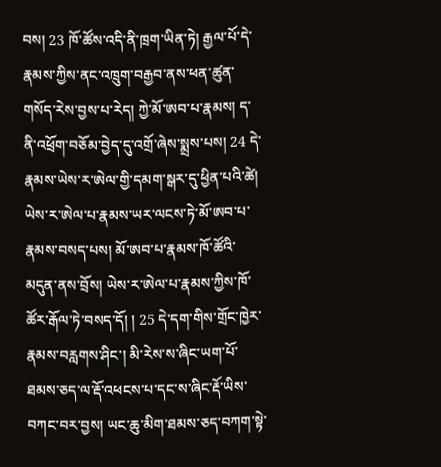བས། 23 ཁོ་ཚོས་འདི་ནི་ཁྲག་ཡིན་ཏེ། རྒྱལ་པོ་དེ་རྣམས་ཀྱིས་ནང་འཁྲུག་བརྒྱབ་ནས་ཕན་ཚུན་གསོད་རེས་བྱས་པ་རེད། ཀྱེ་མོ་ཨབ་པ་རྣམས། ད་ནི་འཕྲོག་བཅོམ་བྱེད་དུ་འགྲོ་ཞེས་སྨྲས་པས། 24 དེ་རྣམས་ཡེས་ར་ཨེལ་གྱི་དམག་སྒར་དུ་ཕྱིན་པའི་ཚེ། ཡེས་ར་ཨེལ་པ་རྣམས་ཡར་ལངས་ཏེ་མོ་ཨབ་པ་རྣམས་བསད་པས། མོ་ཨབ་པ་རྣམས་ཁོ་ཚོའི་མདུན་ནས་བྲོས། ཡེས་ར་ཨེལ་པ་རྣམས་ཀྱིས་ཁོ་ཚོར་རྒོལ་ཏེ་བསད་དོ། ། 25 དེ་དག་གིས་གྲོང་ཁྱེར་རྣམས་བརླགས་ཤིང་། མི་རེས་ས་ཞིང་ཡག་པོ་ཐམས་ཅད་ལ་རྡོ་འཕངས་པ་དང་ས་ཞིང་རྡོ་ཡིས་བཀང་བར་བྱས། ཡང་ཆུ་མིག་ཐམས་ཅད་བཀག་སྟེ་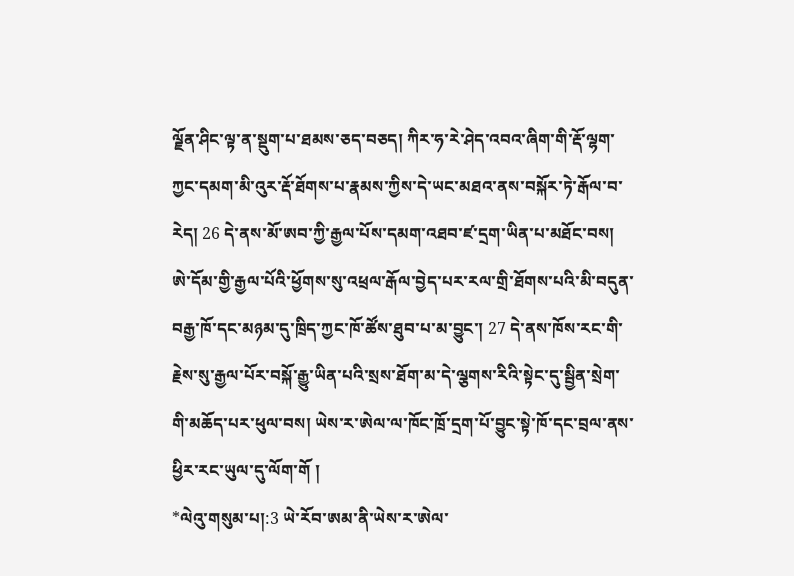ལྗོན་ཤིང་ལྟ་ན་སྡུག་པ་ཐམས་ཅད་བཅད། ཀིར་ཧ་རེ་ཤེད་འབའ་ཞིག་གི་རྡོ་ལྷག་ཀྱང་དམག་མི་འུར་རྡོ་ཐོགས་པ་རྣམས་ཀྱིས་དེ་ཡང་མཐའ་ནས་བསྐོར་ཏེ་རྒོལ་བ་རེད། 26 དེ་ནས་མོ་ཨབ་ཀྱི་རྒྱལ་པོས་དམག་འཐབ་ཛ་དྲག་ཡིན་པ་མཐོང་བས། ཨེ་དོམ་གྱི་རྒྱལ་པོའི་ཕྱོགས་སུ་འཕྲལ་རྒོལ་བྱེད་པར་རལ་གྲི་ཐོགས་པའི་མི་བདུན་བརྒྱ་ཁོ་དང་མཉམ་དུ་ཁྲིད་ཀྱང་ཁོ་ཚོས་ཐུབ་པ་མ་བྱུང་། 27 དེ་ནས་ཁོས་རང་གི་རྗེས་སུ་རྒྱལ་པོར་བསྐོ་རྒྱུ་ཡིན་པའི་སྲས་ཐོག་མ་དེ་ལྕགས་རིའི་སྟེང་དུ་སྦྱིན་སྲེག་གི་མཆོད་པར་ཕུལ་བས། ཡེས་ར་ཨེལ་ལ་ཁོང་ཁྲོ་དྲག་པོ་བྱུང་སྟེ་ཁོ་དང་བྲལ་ནས་ཕྱིར་རང་ཡུལ་དུ་ལོག་གོ །
*ལེའུ་གསུམ་པ།:3 ཡེ་རོབ་ཨམ་ནི་ཡེས་ར་ཨེལ་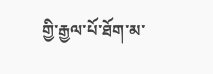གྱི་རྒྱལ་པོ་ཐོག་མ་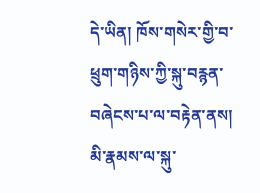དེ་ཡིན། ཁོས་གསེར་གྱི་བ་ཕྲུག་གཉིས་ཀྱི་སྐུ་བརྙན་བཞེངས་པ་ལ་བརྟེན་ནས། མི་རྣམས་ལ་སྐུ་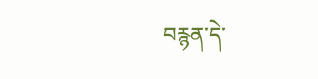བརྙན་དེ་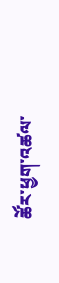ཚོར་ཕྱག་འཚལ་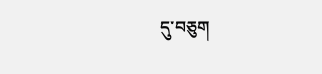དུ་བཅུག